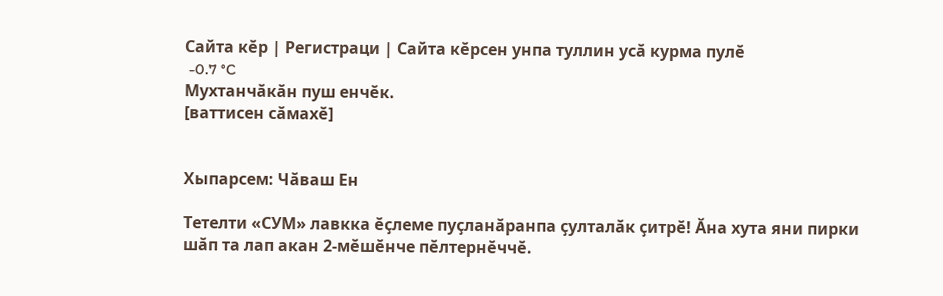Сайта кӗр | Регистраци | Сайта кӗрсен унпа туллин усӑ курма пулӗ
 -0.7 °C
Мухтанчӑкӑн пуш енчӗк.
[ваттисен сӑмахӗ]


Хыпарсем: Чӑваш Ен

Тетелти «СУМ» лавкка ӗҫлеме пуҫланӑранпа ҫулталӑк ҫитрӗ! Ӑна хута яни пирки шӑп та лап акан 2-мӗшӗнче пӗлтернӗччӗ.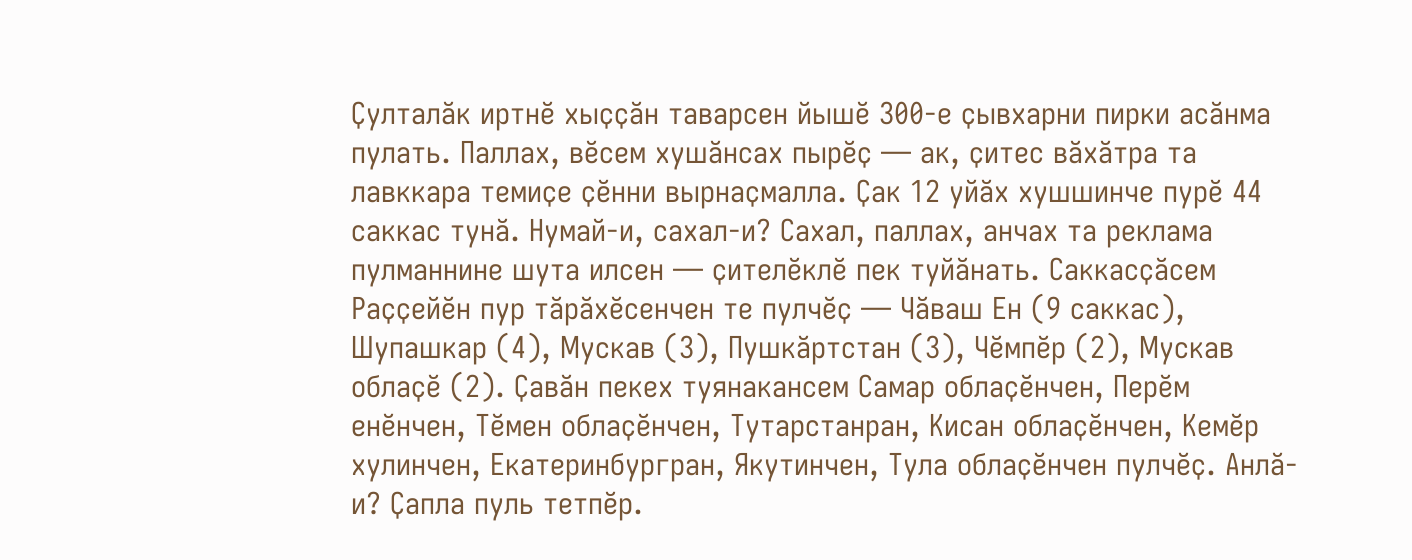Ҫулталӑк иртнӗ хыҫҫӑн таварсен йышӗ 300-е ҫывхарни пирки асӑнма пулать. Паллах, вӗсем хушӑнсах пырӗҫ — ак, ҫитес вӑхӑтра та лавккара темиҫе ҫӗнни вырнаҫмалла. Ҫак 12 уйӑх хушшинче пурӗ 44 саккас тунӑ. Нумай-и, сахал-и? Сахал, паллах, анчах та реклама пулманнине шута илсен — ҫителӗклӗ пек туйӑнать. Саккасҫӑсем Раҫҫейӗн пур тӑрӑхӗсенчен те пулчӗҫ — Чӑваш Ен (9 саккас), Шупашкар (4), Мускав (3), Пушкӑртстан (3), Чӗмпӗр (2), Мускав облаҫӗ (2). Ҫавӑн пекех туянакансем Самар облаҫӗнчен, Перӗм енӗнчен, Тӗмен облаҫӗнчен, Тутарстанран, Кисан облаҫӗнчен, Кемӗр хулинчен, Екатеринбургран, Якутинчен, Тула облаҫӗнчен пулчӗҫ. Анлӑ-и? Ҫапла пуль тетпӗр.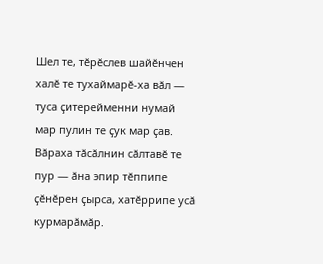Шел те, тӗрӗслев шайӗнчен халӗ те тухаймарӗ-ха вӑл — туса ҫитерейменни нумай мар пулин те ҫук мар ҫав. Вӑраха тӑсӑлнин сӑлтавӗ те пур — ӑна эпир тӗппипе ҫӗнӗрен ҫырса, хатӗррипе усӑ курмарӑмӑр.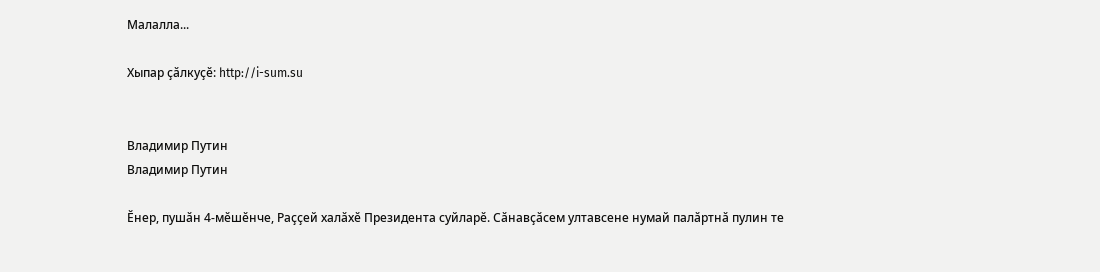Малалла...

Хыпар ҫӑлкуҫӗ: http://i-sum.su


Владимир Путин
Владимир Путин

Ӗнер, пушӑн 4-мӗшӗнче, Раҫҫей халӑхӗ Президента суйларӗ. Сӑнавҫӑсем ултавсене нумай палӑртнӑ пулин те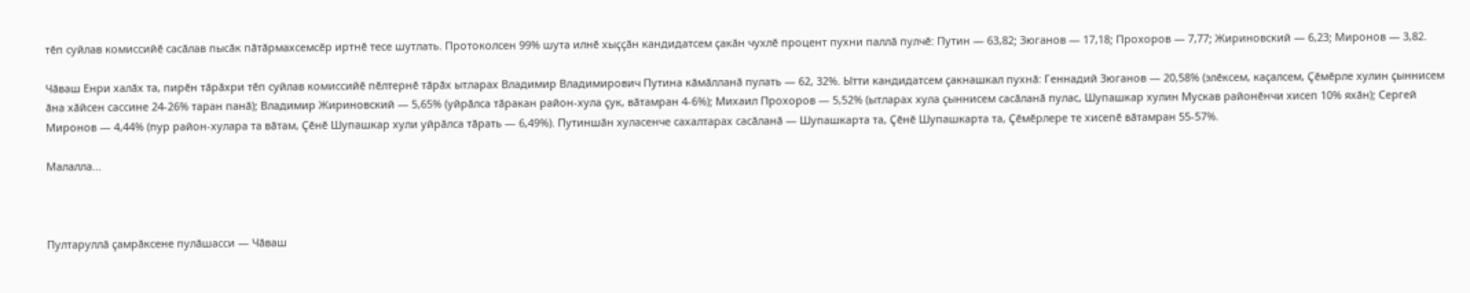тӗп суйлав комиссийӗ сасӑлав пысӑк пӑтӑрмахсемсӗр иртнӗ тесе шутлать. Протоколсен 99% шута илнӗ хыҫҫӑн кандидатсем ҫакӑн чухлӗ процент пухни паллӑ пулчӗ: Путин — 63,82; Зюганов — 17,18; Прохоров — 7,77; Жириновский — 6,23; Миронов — 3,82.

Чӑваш Енри халӑх та, пирӗн тӑрӑхри тӗп суйлав комиссийӗ пӗлтернӗ тӑрӑх ытларах Владимир Владимирович Путина кӑмӑлланӑ пулать — 62, 32%. Ытти кандидатсем ҫакнашкал пухнӑ: Геннадий Зюганов — 20,58% (элӗксем, каҫалсем, Ҫӗмӗрле хулин ҫыннисем ӑна хӑйсен сассине 24-26% таран панӑ); Владимир Жириновский — 5,65% (уйрӑлса тӑракан район-хула ҫук, вӑтамран 4-6%); Михаил Прохоров — 5,52% (ытларах хула ҫыннисем сасӑланӑ пулас, Шупашкар хулин Мускав районӗнчи хисеп 10% яхӑн); Сергей Миронов — 4,44% (пур район-хулара та вӑтам, Ҫӗнӗ Шупашкар хули уйрӑлса тӑрать — 6,49%). Путиншӑн хуласенче сахалтарах сасӑланӑ — Шупашкарта та, Ҫӗнӗ Шупашкарта та, Ҫӗмӗрлере те хисепӗ вӑтамран 55-57%.

Малалла...



Пултаруллӑ ҫамрӑксене пулӑшасси — Чӑваш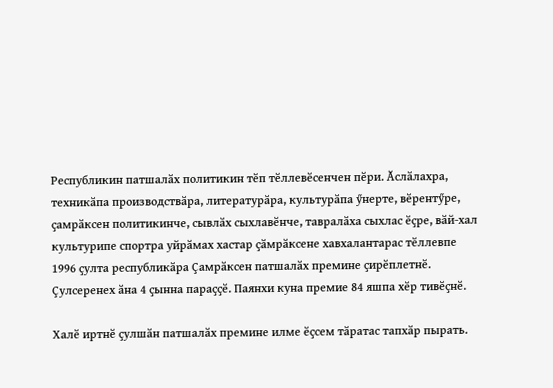Республикин патшалӑх политикин тӗп тӗллевӗсенчен пӗри. Ӑслӑлахра, техникӑпа производствӑра, литературӑра, культурӑпа ӳнерте, вӗрентӳре, ҫамрӑксен политикинче, сывлӑх сыхлавӗнче, тавралӑха сыхлас ӗҫре, вӑй-хал культурипе спортра уйрӑмах хастар ҫӑмрӑксене хавхалантарас тӗллевпе 1996 ҫулта республикӑра Ҫамрӑксен патшалӑх премине ҫирӗплетнӗ. Ҫулсеренех ӑна 4 ҫынна параҫҫӗ. Паянхи куна премие 84 яшпа хӗр тивӗҫнӗ.

Халӗ иртнӗ ҫулшӑн патшалӑх премине илме ӗҫсем тӑратас тапхӑр пырать.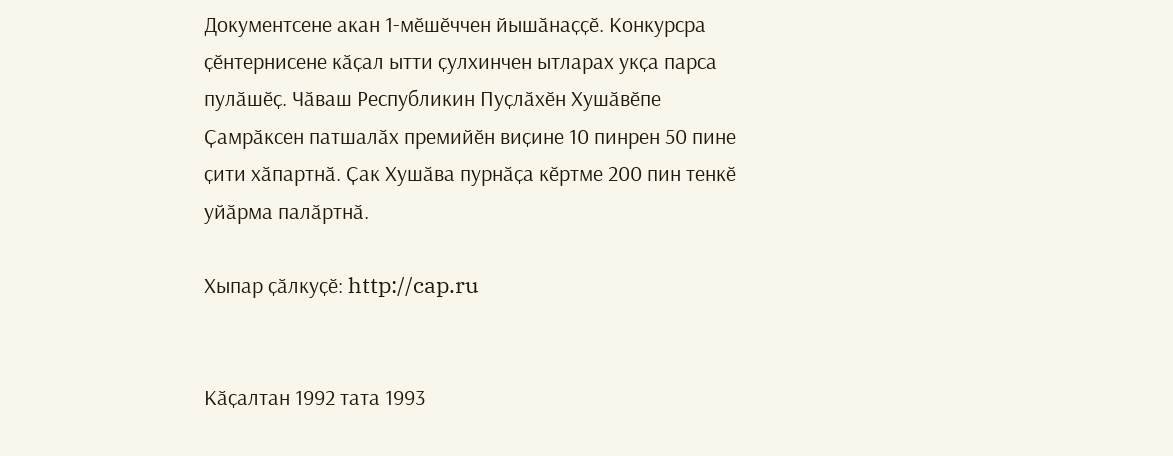Документсене акан 1-мӗшӗччен йышӑнаҫҫӗ. Конкурсра ҫӗнтернисене кӑҫал ытти ҫулхинчен ытларах укҫа парса пулӑшӗҫ. Чӑваш Республикин Пуҫлӑхӗн Хушӑвӗпе Ҫамрӑксен патшалӑх премийӗн виҫине 10 пинрен 50 пине ҫити хӑпартнӑ. Ҫак Хушӑва пурнӑҫа кӗртме 200 пин тенкӗ уйӑрма палӑртнӑ.

Хыпар ҫӑлкуҫӗ: http://cap.ru


Кӑҫалтан 1992 тата 1993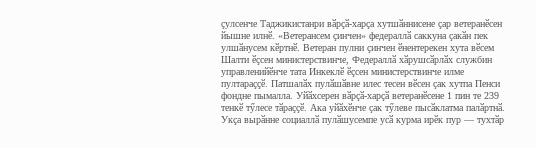ҫулсенче Таджикистанри вӑрҫӑ-харҫа хутшӑннисене ҫар ветеранӗсен йышне илнӗ. «Ветерансем ҫинчен» федераллӑ саккуна ҫакӑн пек улшӑнусем кӗртнӗ. Ветеран пулни ҫинчен ӗнентерекен хута вӗсем Шалти ӗҫсен министерствинче, Федераллӑ хӑрушсӑрлӑх службин управленийӗнче тата Инкеклӗ ӗҫсен министерствинче илме пултараҫҫӗ. Патшалӑх пулӑшӑвне илес тесен вӗсен ҫак хутпа Пенси фондне пымалла. Уйӑхсерен вӑрҫӑ-харҫӑ ветеранӗсене 1 пин те 239 тенкӗ тӳлесе тӑраҫҫӗ. Ака уйӑхӗнче ҫак тӳлеве пысӑклатма палӑртнӑ. Укҫа вырӑнне социаллӑ пулӑшусемпе усӑ курма ирӗк пур — тухтӑр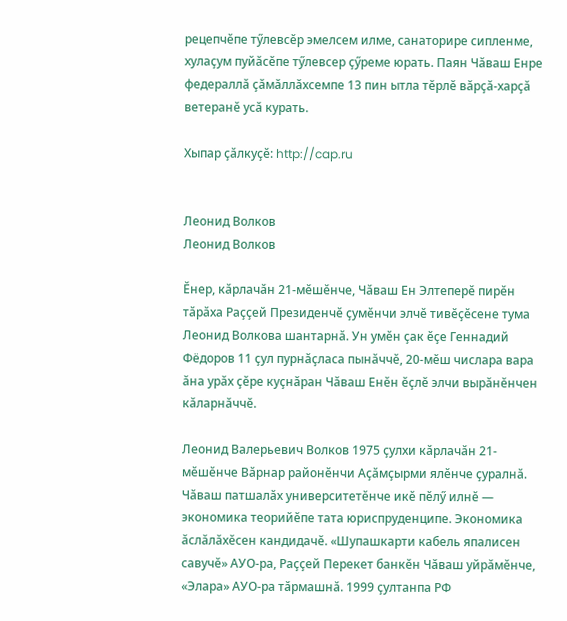рецепчӗпе тӳлевсӗр эмелсем илме, санаторире сипленме, хулаҫум пуйӑсӗпе тӳлевсер ҫӳреме юрать. Паян Чӑваш Енре федераллӑ ҫӑмӑллӑхсемпе 13 пин ытла тӗрлӗ вӑрҫӑ-харҫӑ ветеранӗ усӑ курать.

Хыпар ҫӑлкуҫӗ: http://cap.ru


Леонид Волков
Леонид Волков

Ӗнер, кӑрлачӑн 21-мӗшӗнче, Чӑваш Ен Элтеперӗ пирӗн тӑрӑха Раҫҫей Президенчӗ ҫумӗнчи элчӗ тивӗҫӗсене тума Леонид Волкова шантарнӑ. Ун умӗн ҫак ӗҫе Геннадий Фёдоров 11 ҫул пурнӑҫласа пынӑччӗ, 20-мӗш числара вара ӑна урӑх ҫӗре куҫнӑран Чӑваш Енӗн ӗҫлӗ элчи вырӑнӗнчен кӑларнӑччӗ.

Леонид Валерьевич Волков 1975 ҫулхи кӑрлачӑн 21-мӗшӗнче Вӑрнар районӗнчи Аҫӑмҫырми ялӗнче ҫуралнӑ. Чӑваш патшалӑх университетӗнче икӗ пӗлӳ илнӗ — экономика теорийӗпе тата юриспруденципе. Экономика ӑслӑлӑхӗсен кандидачӗ. «Шупашкарти кабель япалисен савучӗ» АУО-ра, Раҫҫей Перекет банкӗн Чӑваш уйрӑмӗнче, «Элара» АУО-ра тӑрмашнӑ. 1999 ҫултанпа РФ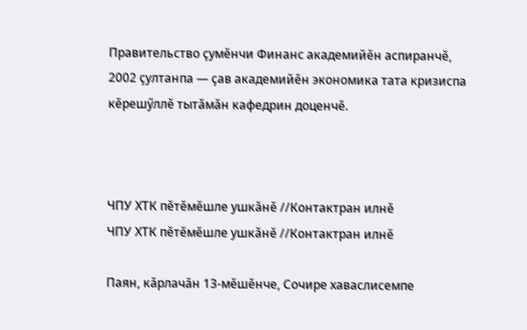Правительство ҫумӗнчи Финанс академийӗн аспиранчӗ, 2002 ҫултанпа — ҫав академийӗн экономика тата кризиспа кӗрешӳллӗ тытӑмӑн кафедрин доценчӗ.



ЧПУ ХТК пӗтӗмӗшле ушкӑнӗ //Контактран илнӗ
ЧПУ ХТК пӗтӗмӗшле ушкӑнӗ //Контактран илнӗ

Паян, кӑрлачӑн 13-мӗшӗнче, Сочире хаваслисемпе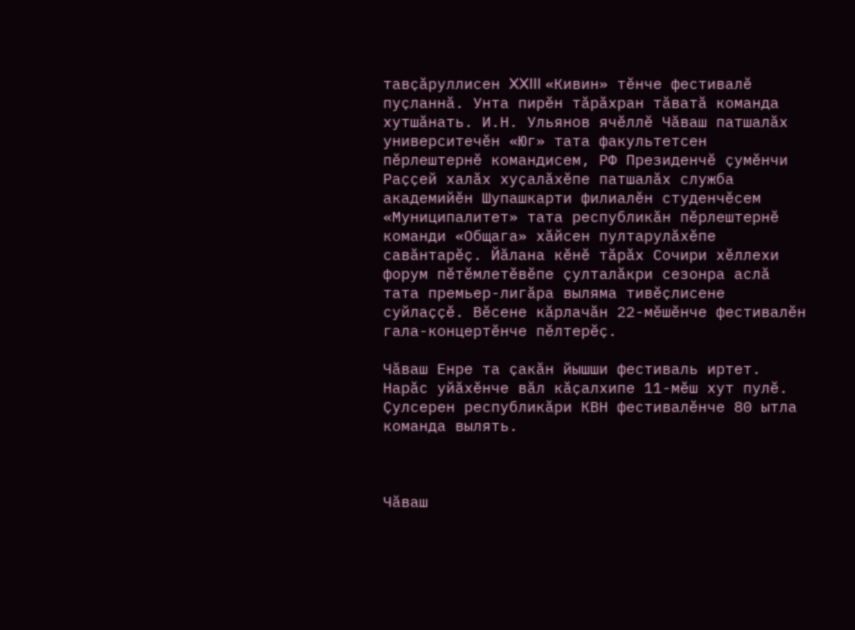тавҫӑруллисен XXIII «Кивин» тӗнче фестивалӗ пуҫланнӑ. Унта пирӗн тӑрӑхран тӑватӑ команда хутшӑнать. И.Н. Ульянов ячӗллӗ Чӑваш патшалӑх университечӗн «Юг» тата факультетсен пӗрлештернӗ командисем, РФ Президенчӗ ҫумӗнчи Раҫҫей халӑх хуҫалӑхӗпе патшалӑх служба академийӗн Шупашкарти филиалӗн студенчӗсем «Муниципалитет» тата республикӑн пӗрлештернӗ команди «Общага» хӑйсен пултарулӑхӗпе савӑнтарӗҫ. Йӑлана кӗнӗ тӑрӑх Сочири хӗллехи форум пӗтӗмлетӗвӗпе ҫулталӑкри сезонра аслӑ тата премьер-лигӑра выляма тивӗҫлисене суйлаҫҫӗ. Вӗсене кӑрлачӑн 22-мӗшӗнче фестивалӗн гала-концертӗнче пӗлтерӗҫ.

Чӑваш Енре та ҫакӑн йышши фестиваль иртет. Нарӑс уйӑхӗнче вӑл кӑҫалхипе 11-мӗш хут пулӗ. Ҫулсерен республикӑри КВН фестивалӗнче 80 ытла команда вылять.



Чӑваш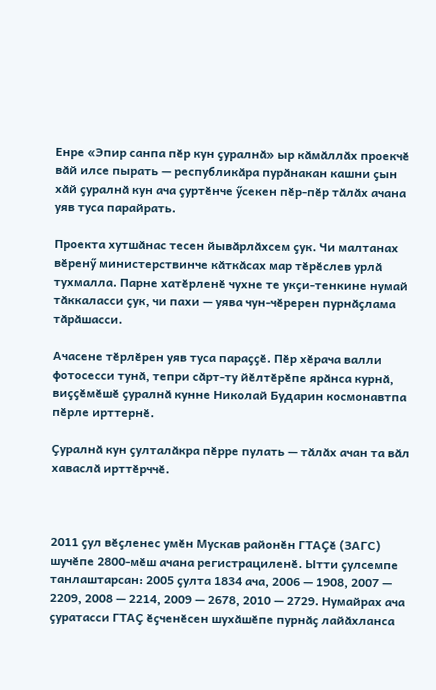Енре «Эпир санпа пӗр кун ҫуралнӑ» ыр кӑмӑллӑх проекчӗ вӑй илсе пырать — республикӑра пурӑнакан кашни ҫын хӑй ҫуралнӑ кун ача ҫуртӗнче ӳсекен пӗр-пӗр тӑлӑх ачана уяв туса парайрать.

Проекта хутшӑнас тесен йывӑрлӑхсем ҫук. Чи малтанах вӗренӳ министерствинче кӑткӑсах мар тӗрӗслев урлӑ тухмалла. Парне хатӗрленӗ чухне те укҫи-тенкине нумай тӑккаласси ҫук, чи пахи — уява чун-чӗререн пурнӑҫлама тӑрӑшасси.

Ачасене тӗрлӗрен уяв туса параҫҫӗ. Пӗр хӗрача валли фотосесси тунӑ, тепри сӑрт-ту йӗлтӗрӗпе ярӑнса курнӑ, виҫҫӗмӗшӗ ҫуралнӑ кунне Николай Бударин космонавтпа пӗрле ирттернӗ.

Ҫуралнӑ кун ҫулталӑкра пӗрре пулать — тӑлӑх ачан та вӑл хаваслӑ ирттӗрччӗ.



2011 ҫул вӗҫленес умӗн Мускав районӗн ГТАҪӗ (ЗАГС) шучӗпе 2800-мӗш ачана регистрациленӗ. Ытти ҫулсемпе танлаштарсан: 2005 ҫулта 1834 ача, 2006 — 1908, 2007 — 2209, 2008 — 2214, 2009 — 2678, 2010 — 2729. Нумайрах ача ҫуратасси ГТАҪ ӗҫченӗсен шухӑшӗпе пурнӑҫ лайӑхланса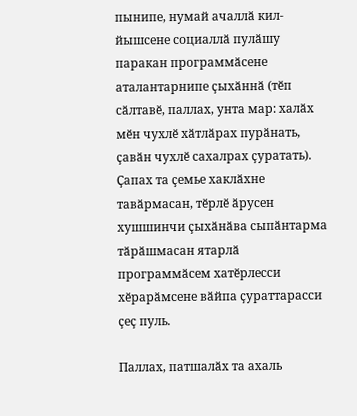пынипе, нумай ачаллӑ кил-йышсене социаллӑ пулӑшу паракан программӑсене аталантарнипе ҫыхӑннӑ (тӗп сӑлтавӗ, паллах, унта мар: халӑх мӗн чухлӗ хӑтлӑрах пурӑнать, ҫавӑн чухлӗ сахалрах ҫуратать). Ҫапах та ҫемье хаклӑхне тавӑрмасан, тӗрлӗ ӑрусен хушшинчи ҫыхӑнӑва сыпӑнтарма тӑрӑшмасан ятарлӑ программӑсем хатӗрлесси хӗрарӑмсене вӑйпа ҫураттарасси ҫеҫ пуль.

Паллах, патшалӑх та ахаль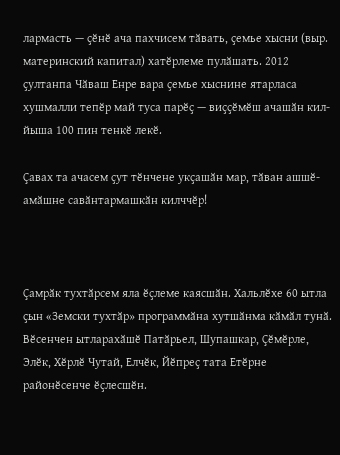лармасть — ҫӗнӗ ача пахчисем тӑвать, ҫемье хысни (выр. материнский капитал) хатӗрлеме пулӑшать. 2012 ҫултанпа Чӑваш Енре вара ҫемье хыснине ятарласа хушмалли тепӗр май туса парӗҫ — виҫҫӗмӗш ачашӑн кил-йыша 100 пин тенкӗ лекӗ.

Ҫавах та ачасем ҫут тӗнчене укҫашӑн мар, тӑван ашшӗ-амӑшне савӑнтармашкӑн килччӗр!



Ҫамрӑк тухтӑрсем яла ӗҫлеме каясшӑн. Хальлӗхе 60 ытла ҫын «Земски тухтӑр» программӑна хутшӑнма кӑмӑл тунӑ. Вӗсенчен ытларахӑшӗ Патӑрьел, Шупашкар, Ҫӗмӗрле, Элӗк, Хӗрлӗ Чутай, Елчӗк, Йӗпреҫ тата Етӗрне районӗсенче ӗҫлесшӗн.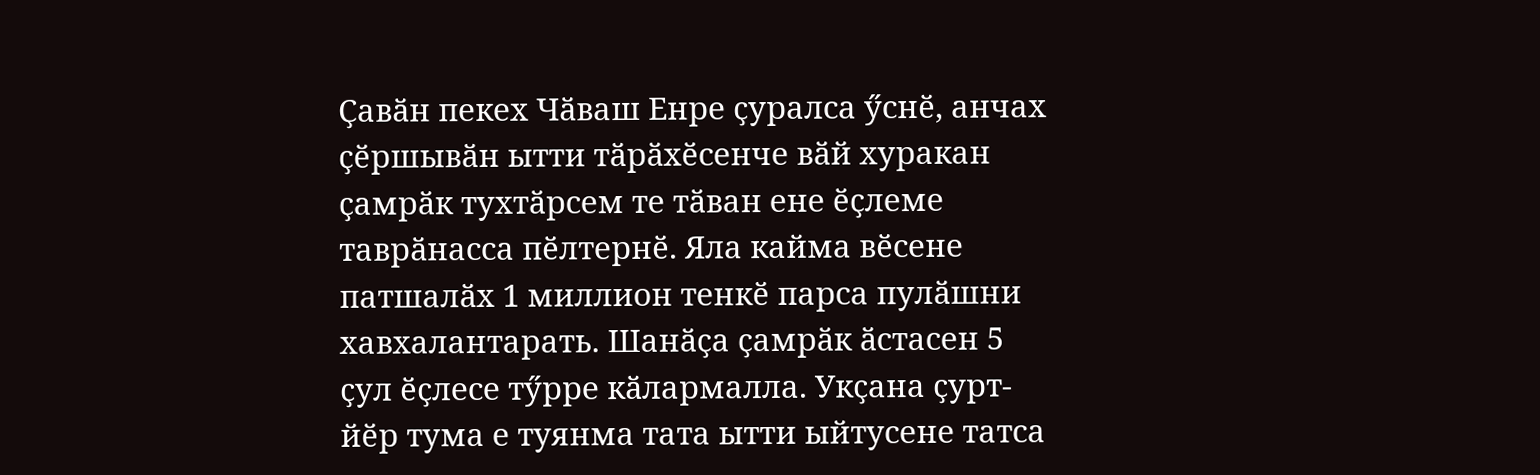Ҫавӑн пекех Чӑваш Енре ҫуралса ӳснӗ, анчах ҫӗршывӑн ытти тӑрӑхӗсенче вӑй хуракан ҫамрӑк тухтӑрсем те тӑван ене ӗҫлеме таврӑнасса пӗлтернӗ. Яла кайма вӗсене патшалӑх 1 миллион тенкӗ парса пулӑшни хавхалантарать. Шанӑҫа ҫамрӑк ӑстасен 5 ҫул ӗҫлесе тӳрре кӑлармалла. Укҫана ҫурт-йӗр тума е туянма тата ытти ыйтусене татса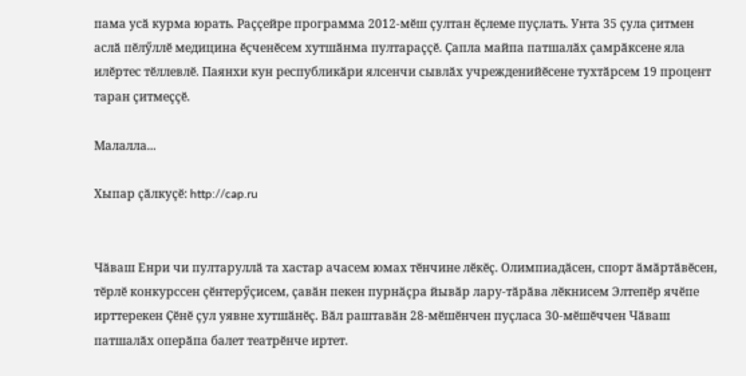пама усӑ курма юрать. Раҫҫейре программа 2012-мӗш ҫултан ӗҫлеме пуҫлать. Унта 35 ҫула ҫитмен аслӑ пӗлӳллӗ медицина ӗҫченӗсем хутшӑнма пултараҫҫӗ. Ҫапла майпа патшалӑх ҫамрӑксене яла илӗртес тӗллевлӗ. Паянхи кун республикӑри ялсенчи сывлӑх учрежденийӗсене тухтӑрсем 19 процент таран ҫитмеҫҫӗ.

Малалла...

Хыпар ҫӑлкуҫӗ: http://cap.ru


Чӑваш Енри чи пултаруллӑ та хастар ачасем юмах тӗнчине лӗкӗҫ. Олимпиадӑсен, спорт ӑмӑртӑвӗсен, тӗрлӗ конкурссен ҫӗнтерӳҫисем, ҫавӑн пекен пурнӑҫра йывӑр лару-тӑрӑва лӗкнисем Элтепӗр ячӗпе ирттерекен Ҫӗнӗ ҫул уявне хутшӑнӗҫ. Вӑл раштавӑн 28-мӗшӗнчен пуҫласа 30-мӗшӗччен Чӑваш патшалӑх оперӑпа балет театрӗнче иртет.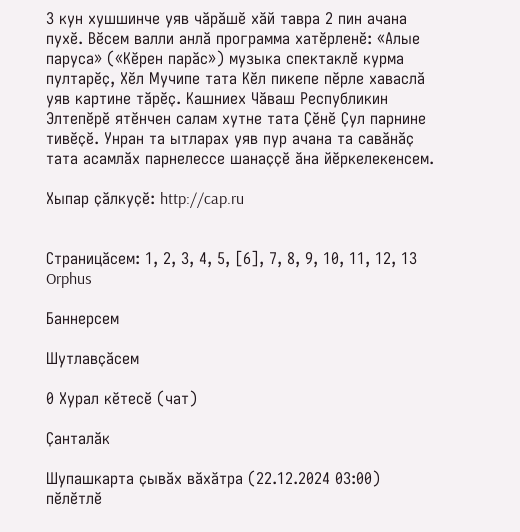3 кун хушшинче уяв чӑрӑшӗ хӑй тавра 2 пин ачана пухӗ. Вӗсем валли анлӑ программа хатӗрленӗ: «Алые паруса» («Кӗрен парӑс») музыка спектаклӗ курма пултарӗҫ, Хӗл Мучипе тата Кӗл пикепе пӗрле хаваслӑ уяв картине тӑрӗҫ. Кашниех Чӑваш Республикин Элтепӗрӗ ятӗнчен салам хутне тата Ҫӗнӗ Ҫул парнине тивӗҫӗ. Унран та ытларах уяв пур ачана та савӑнӑҫ тата асамлӑх парнелессе шанаҫҫӗ ӑна йӗркелекенсем.

Хыпар ҫӑлкуҫӗ: http://cap.ru


Страницӑсем: 1, 2, 3, 4, 5, [6], 7, 8, 9, 10, 11, 12, 13
Orphus

Баннерсем

Шутлавҫӑсем

0 Хурал кӗтесӗ (чат)

Ҫанталӑк

Шупашкарта ҫывӑх вӑхӑтра (22.12.2024 03:00) пӗлӗтлӗ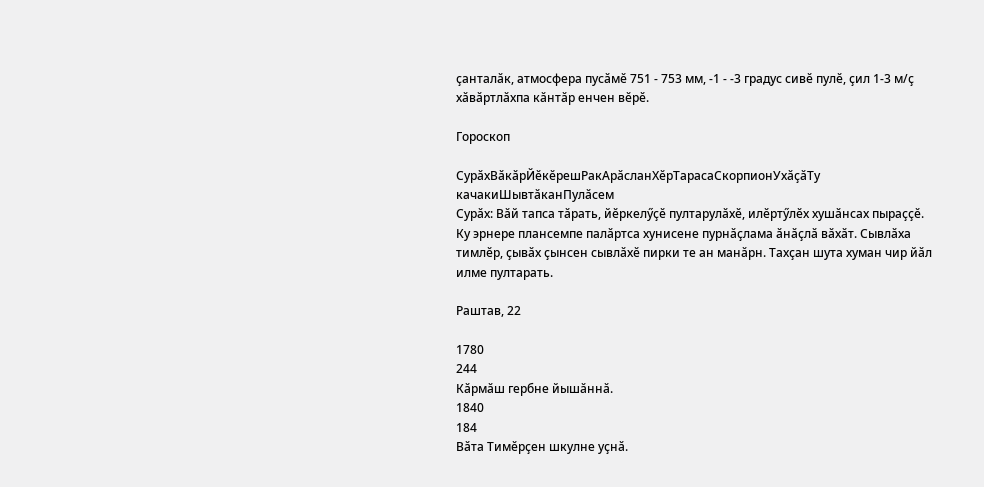ҫанталӑк, атмосфера пусӑмӗ 751 - 753 мм, -1 - -3 градус сивӗ пулӗ, ҫил 1-3 м/ҫ хӑвӑртлӑхпа кӑнтӑр енчен вӗрӗ.

Гороскоп

СурӑхВӑкӑрЙӗкӗрешРакАрӑсланХӗрТарасаСкорпионУхӑҫӑТу качакиШывтӑканПулӑсем
Сурӑх: Вӑй тапса тӑрать, йӗркелӳҫӗ пултарулӑхӗ, илӗртӳлӗх хушӑнсах пыраҫҫӗ. Ку эрнере плансемпе палӑртса хунисене пурнӑҫлама ӑнӑҫлӑ вӑхӑт. Сывлӑха тимлӗр, ҫывӑх ҫынсен сывлӑхӗ пирки те ан манӑрн. Тахҫан шута хуман чир йӑл илме пултарать.

Раштав, 22

1780
244
Кӑрмӑш гербне йышӑннӑ.
1840
184
Вӑта Тимӗрҫен шкулне уҫнӑ.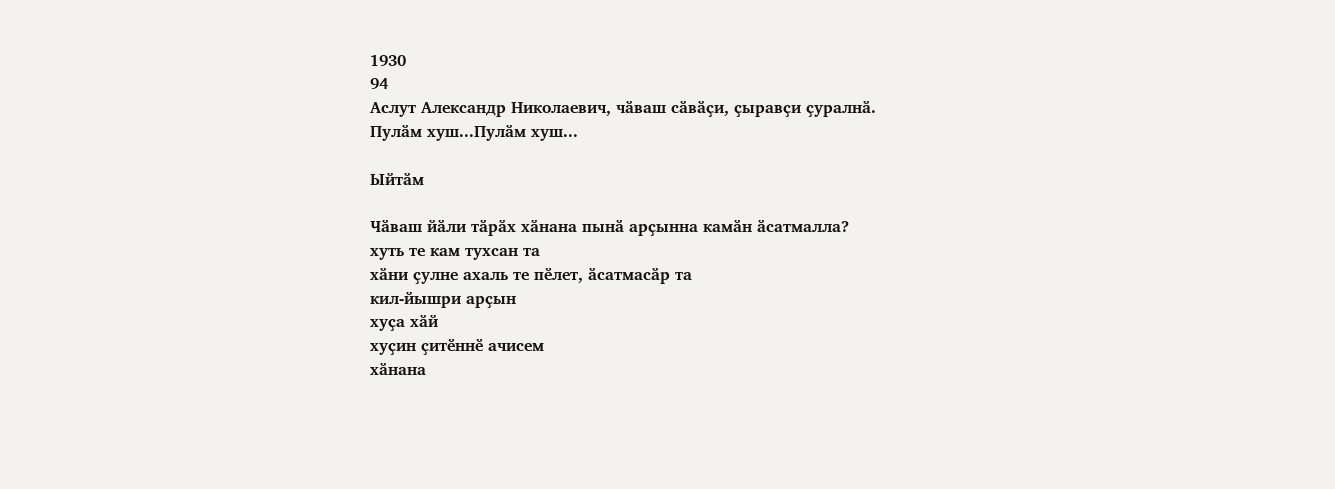1930
94
Аслут Александр Николаевич, чӑваш сӑвӑҫи, ҫыравҫи ҫуралнӑ.
Пулӑм хуш...Пулӑм хуш...

Ыйтӑм

Чӑваш йӑли тӑрӑх хӑнана пынӑ арҫынна камӑн ӑсатмалла?
хуть те кам тухсан та
хӑни ҫулне ахаль те пӗлет, ӑсатмасӑр та
кил-йышри арҫын
хуҫа хӑй
хуҫин ҫитӗннӗ ачисем
хӑнана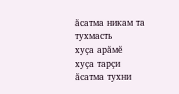ӑсатма никам та тухмасть
хуҫа арӑмӗ
хуҫа тарҫи
ӑсатма тухни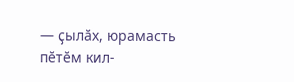— ҫылӑх, юрамасть
пӗтӗм кил-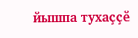йышпа тухаҫҫӗ